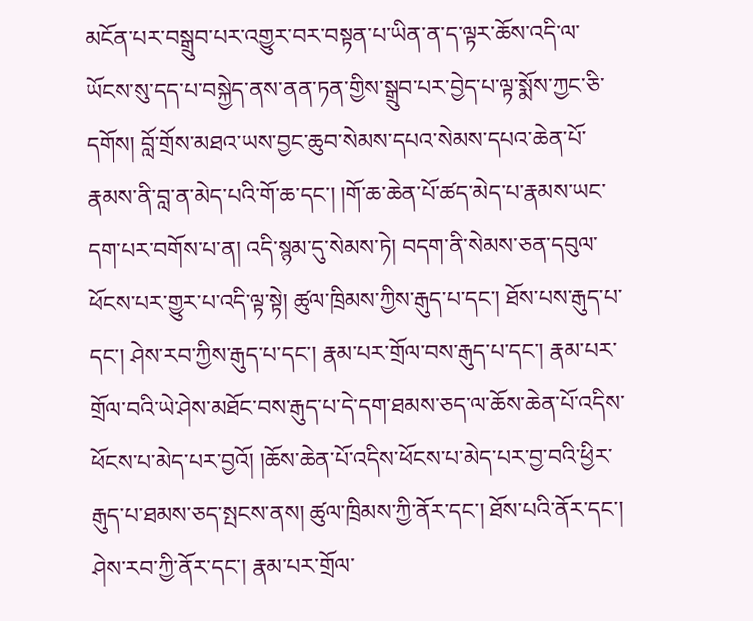མངོན་པར་བསྒྲུབ་པར་འགྱུར་བར་བསྟན་པ་ཡིན་ན་ད་ལྟར་ཆོས་འདི་ལ་ཡོངས་སུ་དད་པ་བསྐྱེད་ནས་ནན་ཏན་གྱིས་སྒྲུབ་པར་བྱེད་པ་ལྟ་སྨོས་ཀྱང་ཅི་དགོས། བློ་གྲོས་མཐའ་ཡས་བྱང་ཆུབ་སེམས་དཔའ་སེམས་དཔའ་ཆེན་པོ་རྣམས་ནི་བླ་ན་མེད་པའི་གོ་ཆ་དང་། །གོ་ཆ་ཆེན་པོ་ཚད་མེད་པ་རྣམས་ཡང་དག་པར་བགོས་པ་ན། འདི་སྙམ་དུ་སེམས་ཏེ། བདག་ནི་སེམས་ཅན་དབུལ་ཕོངས་པར་གྱུར་པ་འདི་ལྟ་སྟེ། ཚུལ་ཁྲིམས་ཀྱིས་རྒུད་པ་དང་། ཐོས་པས་རྒུད་པ་དང་། ཤེས་རབ་ཀྱིས་རྒུད་པ་དང་། རྣམ་པར་གྲོལ་བས་རྒུད་པ་དང་། རྣམ་པར་གྲོལ་བའི་ཡེ་ཤེས་མཐོང་བས་རྒུད་པ་དེ་དག་ཐམས་ཅད་ལ་ཆོས་ཆེན་པོ་འདིས་ཕོངས་པ་མེད་པར་བྱའོ། །ཆོས་ཆེན་པོ་འདིས་ཕོངས་པ་མེད་པར་བྱ་བའི་ཕྱིར་རྒུད་པ་ཐམས་ཅད་སྤངས་ནས། ཚུལ་ཁྲིམས་ཀྱི་ནོར་དང་། ཐོས་པའི་ནོར་དང་། ཤེས་རབ་ཀྱི་ནོར་དང་། རྣམ་པར་གྲོལ་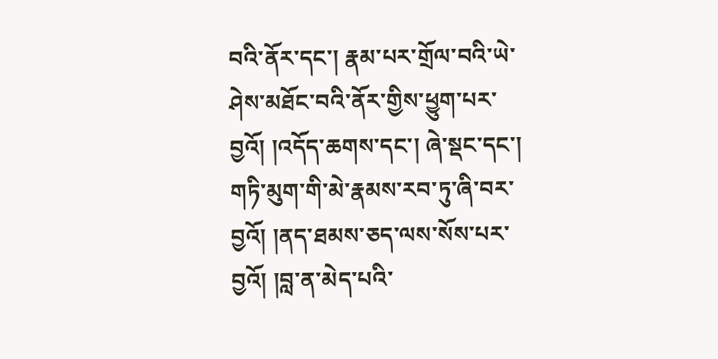བའི་ནོར་དང་། རྣམ་པར་གྲོལ་བའི་ཡེ་ཤེས་མཐོང་བའི་ནོར་གྱིས་ཕྱུག་པར་བྱའོ། །འདོད་ཆགས་དང་། ཞེ་སྡང་དང་། གཏི་མུག་གི་མེ་རྣམས་རབ་ཏུ་ཞི་བར་བྱའོ། །ནད་ཐམས་ཅད་ལས་སོས་པར་བྱའོ། །བླ་ན་མེད་པའི་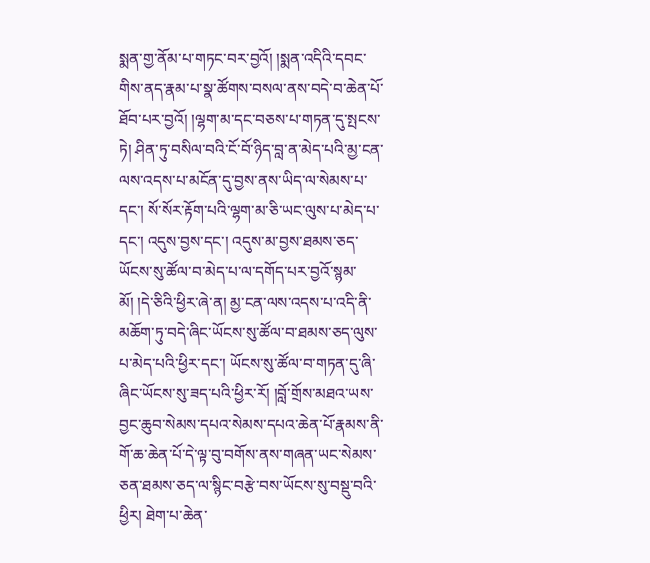སྨན་གྱ་ནོམ་པ་གཏང་བར་བྱའོ། །སྨན་འདིའི་དབང་གིས་ནད་རྣམ་པ་སྣ་ཚོགས་བསལ་ནས་བདེ་བ་ཆེན་པོ་ཐོབ་པར་བྱའོ། །ལྷག་མ་དང་བཅས་པ་གཏན་དུ་སྤངས་ཏེ། ཤིན་ཏུ་བསིལ་བའི་ངོ་བོ་ཉིད་བླ་ན་མེད་པའི་མྱ་ངན་ལས་འདས་པ་མངོན་དུ་བྱས་ནས་ཡིད་ལ་སེམས་པ་དང་། སོ་སོར་རྟོག་པའི་ལྷག་མ་ཅི་ཡང་ལུས་པ་མེད་པ་དང་། འདུས་བྱས་དང་། འདུས་མ་བྱས་ཐམས་ཅད་ཡོངས་སུ་ཚོལ་བ་མེད་པ་ལ་དགོད་པར་བྱའོ་སྙམ་མོ། །དེ་ཅིའི་ཕྱིར་ཞེ་ན། མྱ་ངན་ལས་འདས་པ་འདི་ནི་མཆོག་ཏུ་བདེ་ཞིང་ཡོངས་སུ་ཚོལ་བ་ཐམས་ཅད་ལུས་པ་མེད་པའི་ཕྱིར་དང་། ཡོངས་སུ་ཚོལ་བ་གཏན་དུ་ཞི་ཞིང་ཡོངས་སུ་ཟད་པའི་ཕྱིར་རོ། །བློ་གྲོས་མཐའ་ཡས་བྱང་ཆུབ་སེམས་དཔའ་སེམས་དཔའ་ཆེན་པོ་རྣམས་ནི་གོ་ཆ་ཆེན་པོ་དེ་ལྟ་བུ་བགོས་ནས་གཞན་ཡང་སེམས་ཅན་ཐམས་ཅད་ལ་སྙིང་བརྩེ་བས་ཡོངས་སུ་བསྡུ་བའི་ཕྱིར། ཐེག་པ་ཆེན་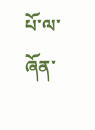པོ་ལ་ཞོན་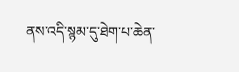ནས་འདི་སྙམ་དུ་ཐེག་པ་ཆེན་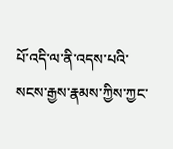པོ་འདི་ལ་ནི་འདས་པའི་སངས་རྒྱས་རྣམས་ཀྱིས་ཀྱང་